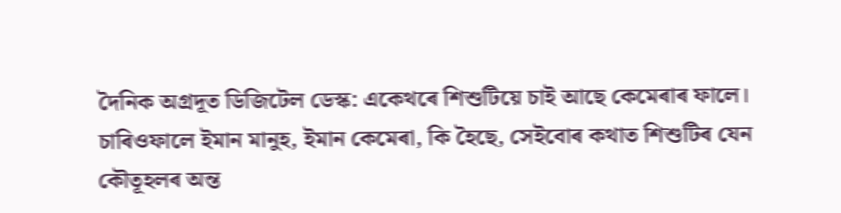দৈনিক অগ্ৰদূত ডিজিটেল ডেস্ক: একেথৰে শিশুটিয়ে চাই আছে কেমেৰাৰ ফালে। চাৰিওফালে ইমান মানুহ, ইমান কেমেৰা, কি হৈছে, সেইবোৰ কথাত শিশুটিৰ যেন কৌতূহলৰ অন্ত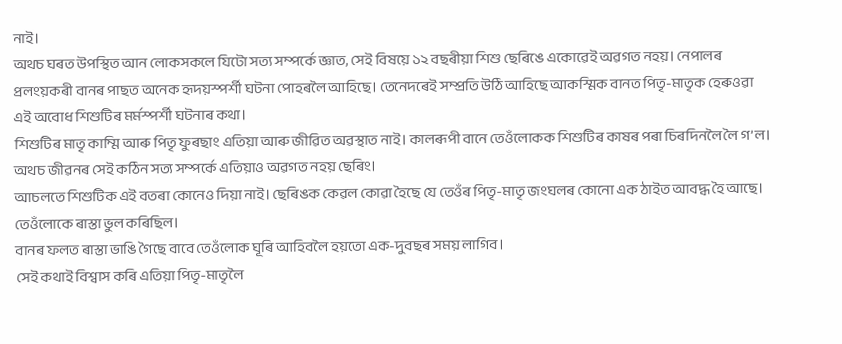নাই।
অথচ ঘৰত উপস্থিত আন লোকসকলে যিটো সত্য সম্পর্কে জ্ঞাত, সেই বিষয়ে ১২ বছৰীয়া শিশু ছেৰিঙে একোৱেই অৱগত নহয়। নেপালৰ প্ৰলংয়কৰী বানৰ পাছত অনেক হৃদয়স্পর্শী ঘটনা পোহৰলৈ আহিছে। তেনেদৰেই সম্প্রতি উঠি আহিছে আকস্মিক বানত পিতৃ-মাতৃক হেৰুওৱা এই অবোধ শিশুটিৰ মর্মস্পর্শী ঘটনাৰ কথা।
শিশুটিৰ মাতৃ কাম্মি আৰু পিতৃ ফুৰছাং এতিয়া আৰু জীৱিত অৱস্থাত নাই। কালৰূপী বানে তেওঁলোকক শিশুটিৰ কাষৰ পৰা চিৰদিনলৈ লৈ গ’ল। অথচ জীৱনৰ সেই কঠিন সত্য সম্পর্কে এতিয়াও অৱগত নহয় ছেৰিং।
আচলতে শিশুটিক এই বতৰা কোনেও দিয়া নাই। ছেৰিঙক কেৱল কোৱা হৈছে যে তেওঁৰ পিতৃ-মাতৃ জংঘলৰ কোনো এক ঠাইত আবদ্ধ হৈ আছে। তেওঁলোকে ৰাস্তা ভুল কৰিছিল।
বানৰ ফলত ৰাস্তা ভাঙি গৈছে বাবে তেওঁলোক ঘূৰি আহিবলৈ হয়তো এক-দুবছৰ সময় লাগিব।
সেই কথাই বিশ্বাস কৰি এতিয়া পিতৃ-মাতৃলৈ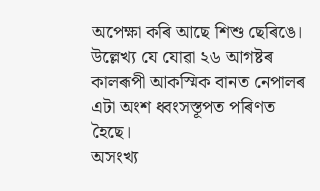অপেক্ষা কৰি আছে শিশু ছেৰিঙে। উল্লেখ্য যে যোৱা ২৬ আগষ্টৰ কালৰূপী আকস্মিক বানত নেপালৰ এটা অংশ ধ্বংসস্তূপত পৰিণত হৈছে।
অসংখ্য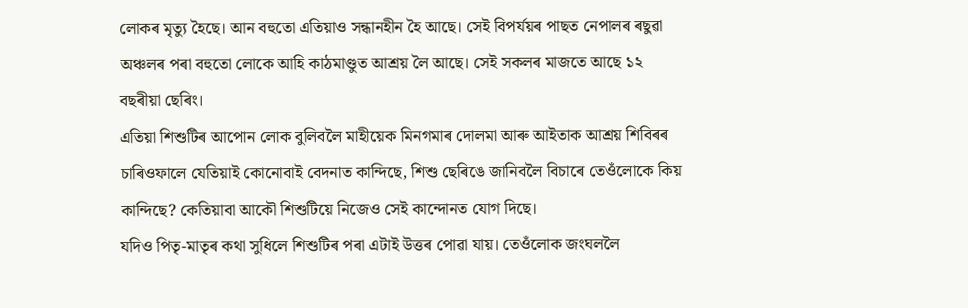লোকৰ মৃত্যু হৈছে। আন বহুতো এতিয়াও সন্ধানহীন হৈ আছে। সেই বিপৰ্যয়ৰ পাছত নেপালৰ ৰছুৱা অঞ্চলৰ পৰা বহুতো লোকে আহি কাঠমাণ্ডুত আশ্রয় লৈ আছে। সেই সকলৰ মাজতে আছে ১২ বছৰীয়া ছেৰিং।
এতিয়া শিশুটিৰ আপোন লোক বুলিবলৈ মাহীয়েক মিনগমাৰ দোলমা আৰু আইতাক আশ্রয় শিবিৰৰ চাৰিওফালে যেতিয়াই কোনোবাই বেদনাত কান্দিছে, শিশু ছেৰিঙে জানিবলৈ বিচাৰে তেওঁলোকে কিয় কান্দিছে? কেতিয়াবা আকৌ শিশুটিয়ে নিজেও সেই কান্দোনত যোগ দিছে।
যদিও পিতৃ-মাতৃৰ কথা সুধিলে শিশুটিৰ পৰা এটাই উত্তৰ পোৱা যায়। তেওঁলোক জংঘললৈ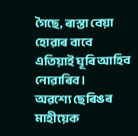গৈছে, ৰাস্তা বেয়া হোৱাৰ বাবে এতিয়াই ঘূৰি আহিব নোৱাৰিব।
অৱশ্যে ছেৰিঙৰ মাহীয়েক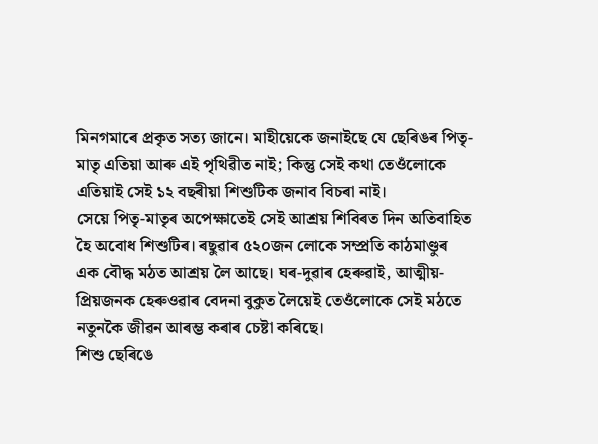মিনগমাৰে প্ৰকৃত সত্য জানে। মাহীয়েকে জনাইছে যে ছেৰিঙৰ পিতৃ-মাতৃ এতিয়া আৰু এই পৃথিৱীত নাই; কিন্তু সেই কথা তেওঁলোকে এতিয়াই সেই ১২ বছৰীয়া শিশুটিক জনাব বিচৰা নাই।
সেয়ে পিতৃ-মাতৃৰ অপেক্ষাতেই সেই আশ্রয় শিবিৰত দিন অতিবাহিত হৈ অবোধ শিশুটিৰ। ৰছুৱাৰ ৫২০জন লোকে সম্প্ৰতি কাঠমাণ্ডুৰ এক বৌদ্ধ মঠত আশ্রয় লৈ আছে। ঘৰ-দুৱাৰ হেৰুৱাই, আত্মীয়-প্রিয়জনক হেৰুওৱাৰ বেদনা বুকুত লৈয়েই তেওঁলোকে সেই মঠতে নতুনকৈ জীৱন আৰম্ভ কৰাৰ চেষ্টা কৰিছে।
শিশু ছেৰিঙে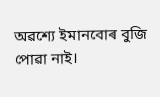অৱশ্যে ইমানবোৰ বুজি পোৱা নাই।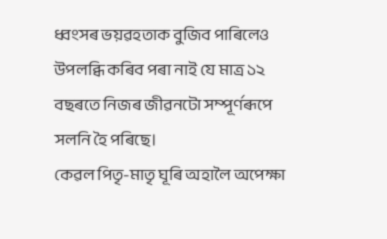ধ্বংসৰ ভয়ৱহতাক বুজিব পাৰিলেও উপলব্ধি কৰিব পৰা নাই যে মাত্র ১২ বছৰতে নিজৰ জীৱনটো সম্পূৰ্ণৰূপে সলনি হৈ পৰিছে।
কেৱল পিতৃ-মাতৃ ঘূৰি অহালৈ অপেক্ষা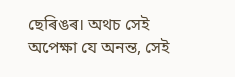ছেৰিঙৰ। অথচ সেই অপেক্ষা যে অনন্ত, সেই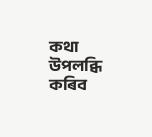কথা উপলব্ধি কৰিব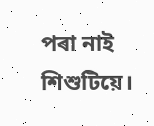পৰা নাই শিশুটিয়ে।